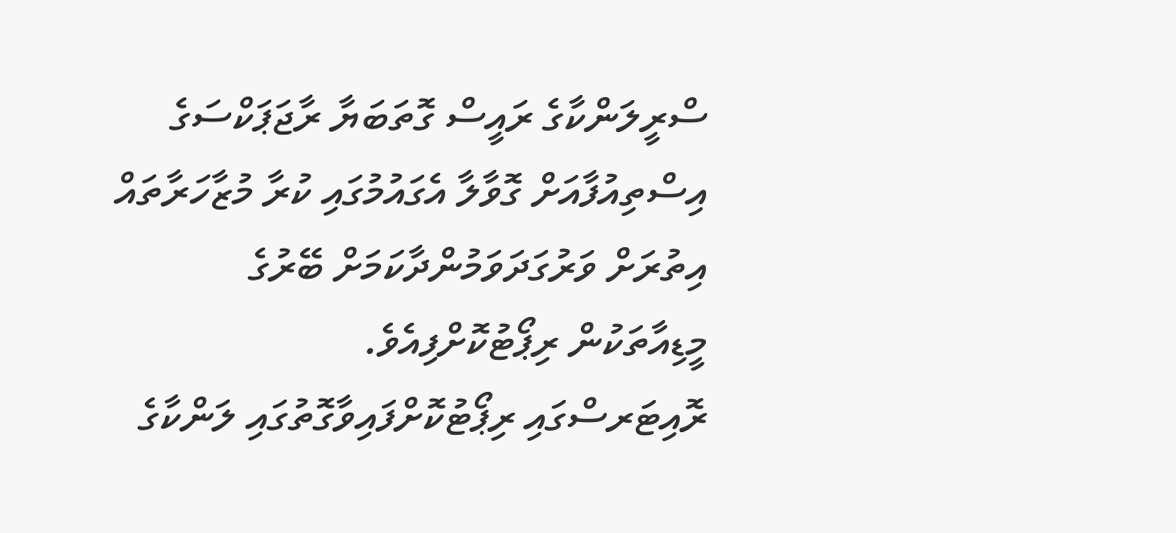ސްރީލަންކާގެ ރައީސް ގޮތަބަޔާ ރާޖަޕަކްސަގެ އިސްތިއުފާއަށް ގޮވާލާ އެގައުމުގައި ކުރާ މުޒާހަރާތައް އިތުރަށް ވަރުގަދަވަމުންދާކަމަށް ބޭރުގެ މީޑިއާތަކުން ރިޕޯޓުކޮށްފިއެވެ.
ރޮއިޓަރސްގައި ރިޕޯޓުކޮށްފައިވާގޮތުގައި ލަންކާގެ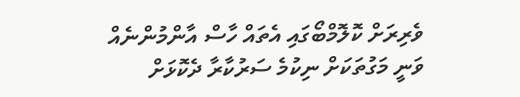ވެރިރަށް ކޮލޮމްބޯގައި އެތައް ހާސް އާންމުންނެއް ވަނީ މަގުތަކަށް ނިކުމެ ސަރުކާރާ ދެކޮޅަށް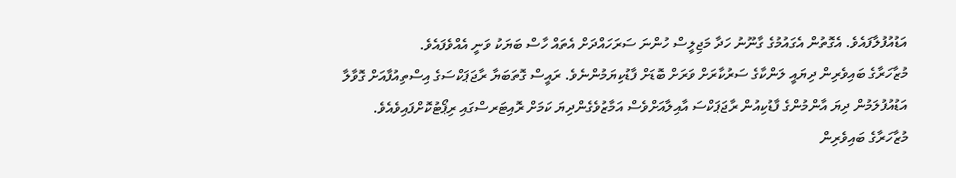އަޑުއުފުލާފައެވެ. އެގޮތުން އެގައުމުގެ ގާނޫނު ހަދާ މަޖިލީސް ހުންނަ ސަރަހައްދަށް އެތައް ހާސް ބަޔަކު ވަނީ އެއްވެފައެވެ.
މުޒާހަރާގެ ބައިވެރިން ދިޔައީ ލަންކާގެ ސަރުކާރަށް ވަރަށް ބޮޑަށް ފާޑުކިޔަމުންނެވެ. ރައީސް ގޮތަބަޔާ ރާޖަޕަކްސަގެ އިސްތިއުފާއަށް ގޮވާލާ އަޑުއުފުލަމުން ދިޔަ އާންމުންގެ ފާޑުކިއުން ރާޖަޕަކްސަ އާއިލާއަށްވެސް އަމާޒުވެގެންދިޔަ ކަމަށް ރޮއިޓަރސްގައި ރިޕޯޓުކޮށްފައިވެއެވެ.
މުޒާހަރާގެ ބައިވެރިން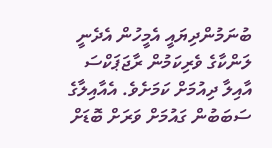ބުނަމުންދިޔައީ އެމީހުން އެދެނީ ލަންކާގެ ވެރިކަމުން ރާޖަޕަކްސަ އާއިލާ ދިއުމަށް ކަމަށެވެ. އެއާއިލާގެ ސަބަބުން ގައުމަށް ވަރަށް ބޮޑަށް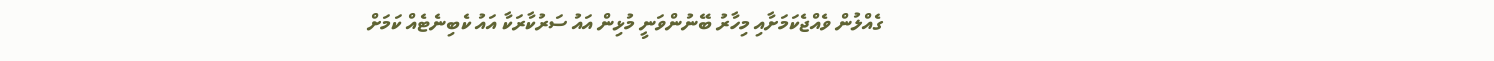ގެއްލުން ވެއްޖެކަމަށާއި މިހާރު ބޭނުންވަނީ މުޅިން އައު ސަރުކާރަކާ އައު ކެބިނެޓެއް ކަމަށް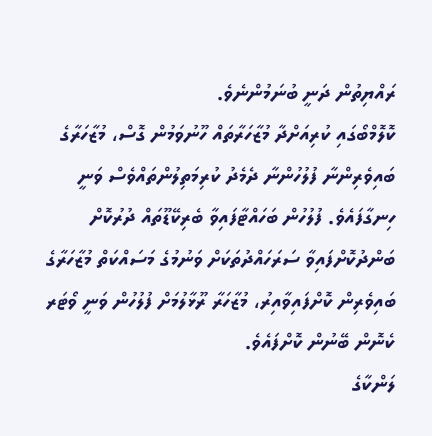ރައްޔިތުން ދަނީ ބުނަމުންނެވެ.
ކޮލޮމްބޯގައި ކުރިއަށްދާ މުޒާހަރާތައް ހޫނުވަމުން ގޮސް، މުޒާހަރާގެ ބައިވެރިންނާ ފުލުހުންނާ ދެމެދު ކުރިމަތިލުންތައްވެސް ވަނީ ހިނގާފައެވެ. ފުލުހުން ބަހައްޓާފައިވާ ބެރިކޭޑޫތައް ދުރުކޮށް ބަންދުކޮށްފައިވާ ސަރަހައްދުތަކަށް ވަނުމުގެ މަސައްކަތް މުޒާހަރާގެ ބައިވެރިން ކޮށްފައިވާއިރު، މުޒާހަރާ ރޫޅާލުމަށް ފުލުހުން ވަނީ ވޯޓަރ ކެނޮން ބޭނުން ކޮށްފައެވެ.
ލަންކާގެ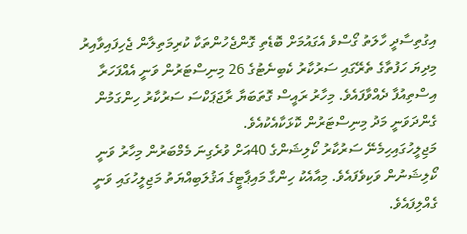އިގުތިސާދީ ހާލަތު ގޯސްވެ އެގައުމަށް ބޮޑެތި ގޮންޖެހުންތަކާ ކުރިމަތިލާން ޖެހިފައިވާއިރު މިދިޔަ ހަފުތާގެ ތެރޭގައި ސަރުކާރު ކެބިނެޓުގެ 26 މިނިސްޓަރުން ވަނީ އެއްފަހަރާ އިސްތިއުފާ ދެއްވާފައެވެ. މިހާރު ރައީސް ގޮތަބަޔާ ރާޖަޕަކްސަ ސަރުކާރު ހިންގަމުން ގެންދަވަނީ މަދު މިނިސްޓަރުން ކޮޅަކާއެކުއެވެ.
މަޖިލީހުގައިހިމެނޭ ސަރުކާރު ކޯލިޝަންގެ 40އަށް ވުރެގިނަ މެމްބަރުން މިހާރު ވަނީ ކޯލިޝަނުން ވަކިވެފައެވެ. މިއާއެކު ހިންގާ މައިޕާޓީގެ އަޤުލަބިއްޔަތު މަޖިލީހުގައި ވަނީ ގެއްލިފައެވެ.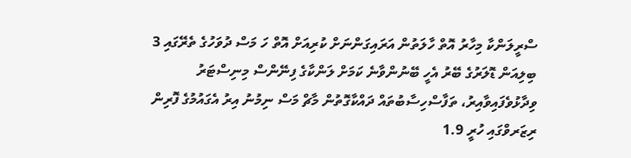ސްރީލަންކާ މިހާރު އޮތް ހާލަތުން އަރައިގަންނަށް ކުރިއަށް އޮތް ހަ މަސް ދުވަހުގެ ތެރޭގައި 3 ބިލިއަން ޑޮލަރުގެ ބޭރު އެހީ ބޭނުންވާނެ ކަމަށް ލަންކާގެ ފިނޭންސް މިނިސްޓަރު ވިދާޅުވެފައިވާއިރު، ތަފާސްހިސާބުތައް ދައްކާގޮތުން މާޗް މަސް ނިމުނު އިރު އެގައުމުގެ ފޮރިން ރިޒަރވްގައި ހުރީ 1.9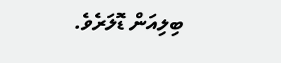ބިލިއަން ޑޮލަރެވެ.